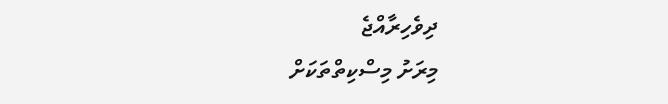ދިވެހިރާއްޖެ
މިރަށު މިސްކިތްތަކަށް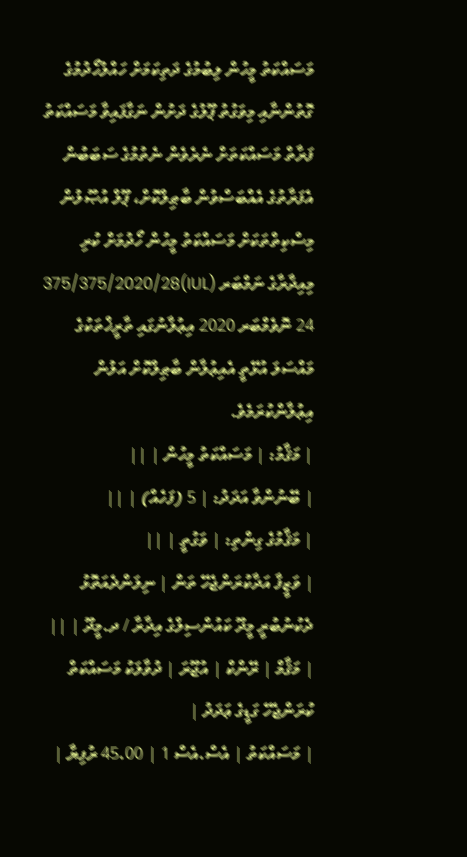މަސައްކަތު މީހުން ލިބުމުގެ ދަތިކަމަށް ހައްލުހޯދުމުގެ ގޮތުންނާއި މިވަގުތު ޕޫލުގެ ދަށުން ނަގާފައިވާ މަސައްކަތު ފަރާތް މަސައްކަތަށް ނެރެވެން ނެތުމުގެ ސަބަބުން އެފަރާތުގެ އެއްބަސްވުން ބާޠިލްކޮށް، ޕޫލް އުޞޫލުން މިސްކިތްތަކަށް މަސައްކަތު މީހުން ހޯދުމަށް ކުރި މިއިދާރާގެ ނަމްބަރ (IUL)375/375/2020/28 24 ނޮވެމްބަރ 2020 އިޢުލާނުގައި ތާރީޚްތަކުގެ މައްސަލަ އުޅޭތީ އެއިޢުލާން ބާޠިލްކޮށް އަލުން އިޢުލާންކުރަމެވެ.
| މަޤާމު: | މަސައްކަތު މީހުން | ||
| ބޭނުންވާ އަދަދު: | 5 (ފަހެއް) | ||
| މަޤާމުގެ ގިންތި: | ވަގުތީ | ||
| ވަޒީފާ އަދާކުރަންޖެހޭ ތަން | ނިލަންދެއަތޮޅު ދެކުނުބުރީ މީދޫ ކައުންސިލްގެ އިދާރާ / ދ.މީދޫ | ||
| މަޤާމް | ރޭންކް | އުޖޫރަ | ދުވާލަކު މަސައްކަތް ކުރަންޖެހޭ ގަޑީގެ ޢަދަދު |
| މަސައްކަތު | އެސް.އެސް 1 | 45.00 ރުފިޔާ |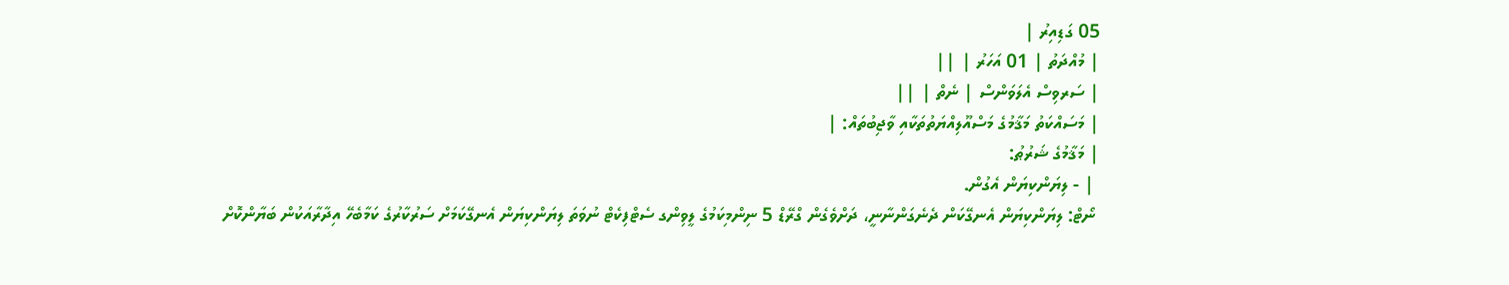05 ގަޑިއިރު |
| މުއްދަތު | 01 އަހަރު | ||
| ސަރވިސް އެލަވަންސް | ނެތް | ||
| މަސައްކަތު މަޤާމުގެ މަސްއޫލިއްޔަތުތަކާއި ވާޖިބުތައް: |
| މަޤާމުގެ ޝަރުޠު:
 | - ލިޔަންކިޔަން އެގުން.
 ނޯޓް: ލިޔަންކިޔަން އެނގޭކަން ދެނެގަންނާނީ، ދަށްވެގެން ގްރޭޑް 5 ނިންމިކަމުގެ ލީވިންގ ސެޓްފިކެޓް ނުވަތަ ލިޔަންކިޔަން އެނގޭކަމަށް ސަރުކާރުގެ ކަމާބެހޭ އިދާރާއަކުން ބަޔާންކޮށް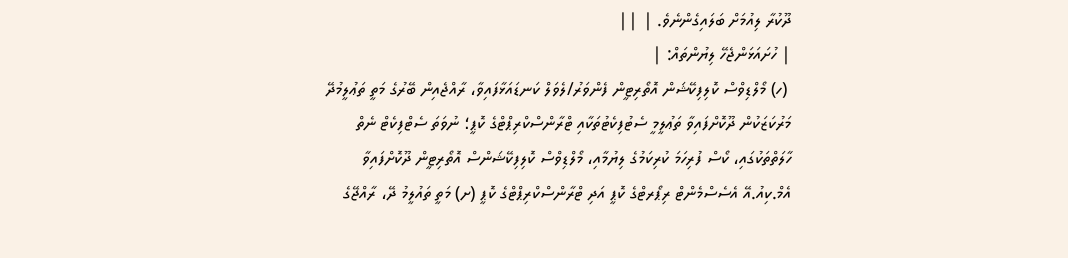ދޫކުރާ ލިއުމަށް ބަލައިގެންނެވެ. | ||
| ހުށައަޅަންޖެހޭ ލިޔުންތައް: |
 (ހ) މޯލްޑިވްސް ކޮލިފިކޭޝަން އޮތޯރިޓީން ފެންވަރު/ލެވަލް ކަނޑައަޅާފައިވާ، ރާއްޖެއިން ބޭރުގެ މަތީ ތަޢުލީމުދޭ މަރުކަޒަކުން ދޫކޮށްފައިވާ ތަޢުލީމީ ސެޓުފިކެޓުތަކާއި ޓްރާންސްކްރިޕްޓްގެ ކޮޕީ؛ ނުވަތަ ސެޓްފިކެޓް ނެތް ހާލަތްތަކުގައި، ކޯސް ފުރިހަމަ ކުރިކަމުގެ ލިޔުމާއި، މޯލްޑިވްސް ކޮލިފިކޭޝަންސް އޮތޯރިޓީން ދޫކޮށްފައިވާ އެމް.ކިއު.އޭ އެސެސްމެންޓް ރިޕޯރޓްގެ ކޮޕީ އަދި ޓްރާންސްކްރިޕްޓްގެ ކޮޕީ (ށ) މަތީ ތައުލީމު ދޭ، ރާއްޖޭގެ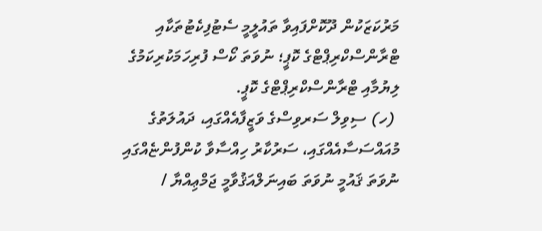މަރުކަޒަކުން ދޫކޮށްފައިވާ ތައުލީމީ ސެޓުފިކެޓުތަކާއި ޓްރާންސްކްރިޕްޓްގެ ކޮޕީ؛ ނުވަތަ ކޯސް ފުރިހަމަކުރިކަމުގެ ލިޔުމާއި ޓްރާންސްކްރިޕްޓްގެ ކޮޕީ.
 (ހ) ސިވިލް ސަރވިސްގެ ވަޒީފާއެއްގައި، ދައުލަތުގެ މުއައްސަސާއެއްގައި، ސަރުކާރު ހިއްސާވާ ކުންފުންޏެއްގައި ނުވަތަ ޤައުމީ ނުވަތަ ބައިނަލްއަޤުވާމީ ޖަމްޢިއްޔާ /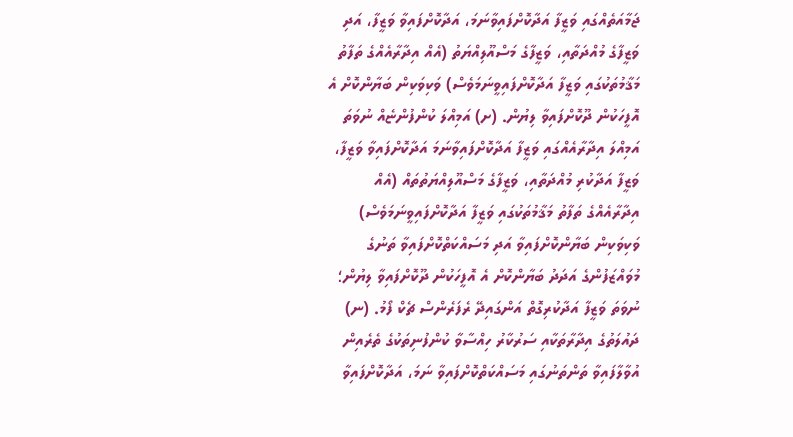ޖަމާއަތެއްގައި ވަޒީފާ އަދާކޮށްފައިވާނަމަ، އަދާކޮށްފައިވާ ވަޒީފާ، އަދި ވަޒީފާގެ މުއްދަތާއި، ވަޒީފާގެ މަސްއޫލިއްޔަތު (އެއް އިދާރާއެއްގެ ތަފާތު މަޤާމުތަކުގައި ވަޒީފާ އަދާކޮށްފައިވީނަމަވެސް) ވަކިވަކިން ބަޔާންކޮށް އެ އޮފީހަކުން ދޫކޮށްފައިވާ ލިޔުން. (ށ) އަމިއްލަ ކުންފުންޏެއް ނުވަތަ އަމިއްލަ އިދާރާއެއްގައި ވަޒީފާ އަދާކޮށްފައިވާނަމަ އަދާކޮށްފައިވާ ވަޒީފާ، ވަޒީފާ އަދާކުރި މުއްދަތާއި، ވަޒީފާގެ މަސްއޫލިއްޔަތުތައް (އެއް އިދާރާއެއްގެ ތަފާތު މަޤާމުތަކުގައި ވަޒީފާ އަދާކޮށްފައިވީނަމަވެސް) ވަކިވަކިން ބަޔާންކޮށްފައިވާ އަދި މަސައްކަތްކޮށްފައިވާ ތަނުގެ މުވައްޒަފުންގެ އަދަދު ބަޔާންކޮށް އެ އޮފީހަކުން ދޫކޮށްފައިވާ ލިޔުން؛ ނުވަތަ ވަޒީފާ އަދާކުރިގޮތް އަންގައިދޭ ރެފަރެންސް ޗެކް ފޯމު. (ނ) ދައުލަތުގެ އިދާރާތަކާއި ސަރުކާރު ހިއްސާވާ ކުންފުނިތަކުގެ ތެރެއިން އުވާލާފައިވާ ތަންތަނުގައި މަސައްކަތްކޮށްފައިވާ ނަމަ، އަދާކޮށްފައިވާ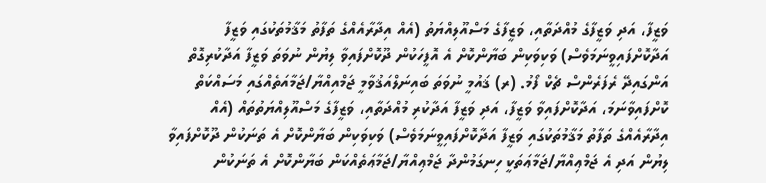ވަޒީފާ، އަދި ވަޒީފާގެ މުއްދަތާއި، ވަޒީފާގެ މަސްއޫލިއްޔަތު (އެއް އިދާރާއެއްގެ ތަފާތު މަޤާމުތަކުގައި ވަޒީފާ އަދާކޮށްފައިވީނަމަވެސް) ވަކިވަކިން ބަޔާންކޮށް އެ އޮފީހަކުން ދޫކޮށްފައިވާ ލިޔުން ނުވަތަ ވަޒީފާ އަދާކުރިގޮތް އަންގައިދޭ ރެފަރެންސް ޗެކް ފޯމު. (ރ) ޤައުމީ ނުވަތަ ބައިނަލްއަޤުވާމީ ޖަމްއިއްޔާ/ޖަމާއަތެއްގައި މަސައްކަތް ކޮށްފައިވާނަމަ، އަދާކޮށްފައިވާ ވަޒީފާ، އަދި ވަޒީފާ އަދާކުރި މުއްދަތާއި، ވަޒީފާގެ މަސްއޫލިއްޔަތުތައް (އެއް އިދާރާއެއްގެ ތަފާތު މަޤާމުތަކުގައި ވަޒީފާ އަދާކޮށްފައިވީނަމަވެސް) ވަކިވަކިން ބަޔާންކޮށް އެ ތަނަކުން ދޫކޮށްފައިވާ ލިޔުން އަދި އެ ޖަމްޢިއްޔާ/ޖަމާޢަތަކީ ހިނގަމުންދާ ޖަމްޢިއްޔާ/ޖަމާޢަތެއްކަން ބަޔާންކޮށް އެ ތަނަކުން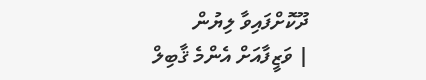ދޫކޮށްފައިވާ ލިޔުން
| ވަޒީފާއަށް އެންމެ ޤާބިލް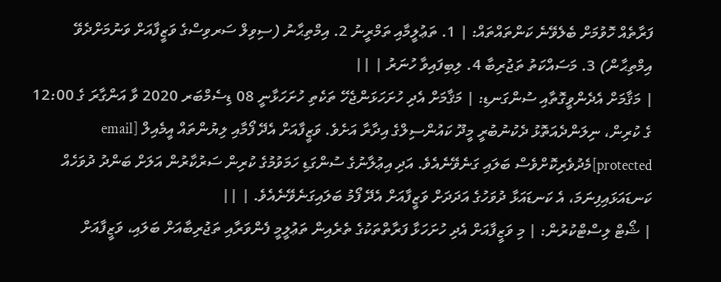ފަރާތެއް ހޮވުމަށް ބެލެވޭނެ ކަންތައްތައް: | 1. ތަޢުލީމާއި ތަމްރީނު 2. އިމްތިޙާނު (ސިވިލް ސަރވިސްގެ ވަޒީފާއަށް ވަނުމަށްދެވޭ އިމްތިޙާން) 3. މަސައްކަތު ތަޖުރިބާ 4. ލިބިފައިވާ ހުނަރު | ||
| މަޤާމަށް އެދެންވީގޮތާއި ސުންގަނޑި: | މަޤާމަށް އެދި ހުށަހަޅަންޖެހޭ ތަކެތި ހުށަހަޅާނީ 08 ޑިސެމްބަރ 2020 ވާ އަންގާރަ ގެ 12:00 ގެ ކުރިން، ނިލަންދެއަތޮޅު ދެކުނުބުރީ މީދޫ ކައުންސިލްގެ އިދާރާ އަށެވެ. ވަޒީފާއަށް އެދޭ ފޯމާއި ލިޔުންތައް އީމެއިލް [email protected]މެދުވެރިކޮށްވެސް ބަލައި ގަނެވޭނެއެވެ. އަދި އިޢުލާނުގެ ސުންގަޑި ހަމަވުމުގެ ކުރިން ސަރުކާރުން އަލަށް ބަންދު ދުވަހެއް ކަނޑައަޅައިފިނަމަ، އެ ކަނޑައަޅާ ދުވަހުގެ އަދަދަށް ވަޒީފާއަށް އެދޭ ފޯމު ބަލައިގަނެވޭނެއެވެ. | ||
| ޝޯޓް ލިސްޓްކުރުން: | މި ވަޒީފާއަށް އެދި ހުށަހަޅާ ފަރާތްތަކުގެ ތެރެއިން ތަޢުލީމީ ފެންވަރާއި ތަޖުރިބާއަށް ބަލައި، ވަޒީފާއަށް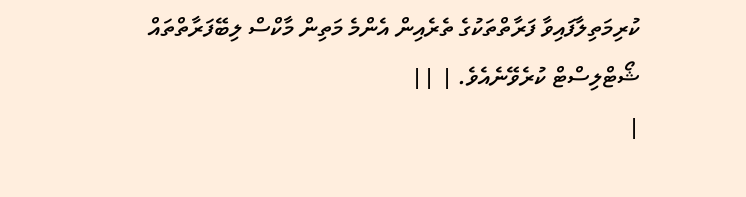ކުރިމަތިލާފައިވާ ފަރާތްތަކުގެ ތެރެއިން އެންމެ މަތިން މާކްސް ލިބޭފަރާތްތައް ޝޯޓްލިސްޓް ކުރެވޭނެއެވެ. | ||
|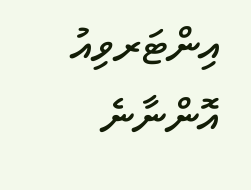އިންޓަރވިއު އޮންނާނެ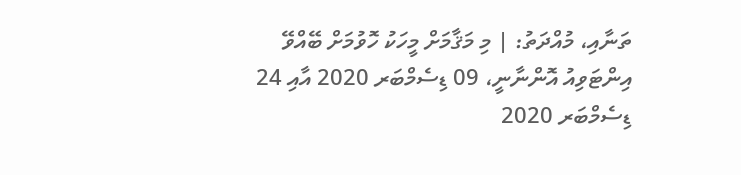ތަނާއި، މުއްދަތު: | މި މަޤާމަށް މީހަކު ހޮވުމަށް ބޭއްވޭ އިންޓަވިއު އޮންނާނީ، 09 ޑިސެމްބަރ 2020 އާއި 24 ޑިސެމްބަރ 2020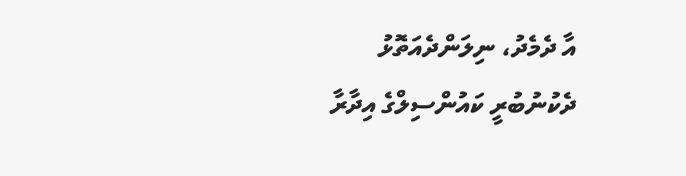އާ ދެމެދު، ނިލަންދެއަތޮޅު ދެކުނުބުރީ ކައުންސިލްގެ އިދާރާ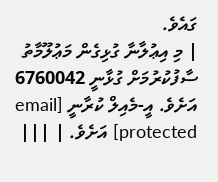ގައެވެ.
| މި އިޢުލާނާ ގުޅިގެން މަޢުލޫމާތު ސާފުކުރުމަށް ގުޅާނީ 6760042 އަށެވެ. އީ-މެއިލް ކުރާނީ [email protected] އަށެވެ. | |||